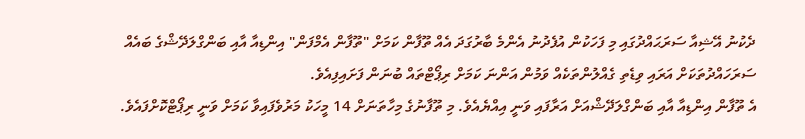ދެކުނު އޭޝިއާ ސަރަޙައްދުގައި މި ފަހަކުން އުފެދުނު އެންމެ ބާރުގަދަ އެއް ތޫފާން ކަމަށް "ތޫފާން އެމްފަން" އިންޑިއާ އާއި ބަންގްލަދޭޝްގެ ބައެއް ސަރަހައްދުތަކަށް އަރައި ވިޑެތި ގެއްލުންތަކެއް ވަމުން އަންނަ ކަމަށް ރިޕޯޓްތައް ބުނަން ފަށައިފިއެވެ.
އެ ތޫފާން އިންޑިއާ އާއި ބަންގްލަދޭޝްއަށް އަރާފައި ވަނީ އިއްޔެއެވެ. މި ތޫފާނުގެ މިހާތަނަށް 14 މީހަކު މަރުވެފައިވާ ކަމަށް ވަނީ ރިޕޯޓްކޮށްފައެވެ.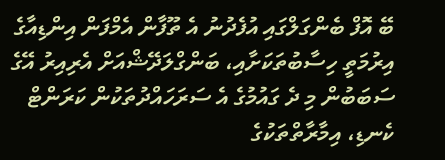ބޭ އޮފް ބެންގަލްގައި އުފެދުނު އެ ތޫފާން އެމްފަން އިންޑިއާގެ އިރުމަތީ ހިސާބުތަކަށާއި، ބަންގްލަދޭޝްއަށް އެރިއިރު އޭގެ ސަބަބުން މި ދެ ގައުމުގެ އެ ސަރަހައްދުތަކުން ކަރަންޓް ކެނޑި، އިމާރާތްތަކުގެ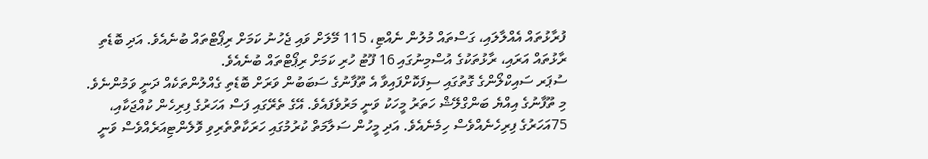ފުރާޅުތައް އެއްލާލައި، ގަސްތައް މުލުން ނެއްޓި، 115 މޭލަށް ވައި ޖެހުނު ކަމަށް ރިޕޯޓްތައް ބުނެއެވެ. އަދި ބޮޑެތި ރާޅުތައް އަރައި، ރާޅުތަކުގެ އުސްމިނުގައި 16 ފޫޓު ހުރި ކަމަށް ރިޕޯޓްތައް ބުނެއެވެ.
ސުޕަރ ސައިކްލޯންގެ ގޮތުގައި ސިފަކޮށްފައިވާ އެ ތޫފާނުގެ ސަބަބުން ވަރަށް ބޮޑެތި ގެއްލުންތަކެއް ދަނީ ވަމުންނެވެ.
މި ތޫފާނުގެ އިއްޔެ ބަންގްލޭޝް ހަތަރު މީހަކު ވަނީ މަރުވެފައެވެ. އޭގެ ތެރޭގައި ފަސް އަހަރުގެ ފިރިހެން ކުއްޖަކާއި، 75އަހަރުގެ ފިރިހެނެއްވެސް ހިމެނެއެވެ. އަދި މީހުން ސަލާމަތް ކުރުމުގައި ހަރަކާތްތެރިވި ވޮލެންޓިއަރެއްވެސް ވަނީ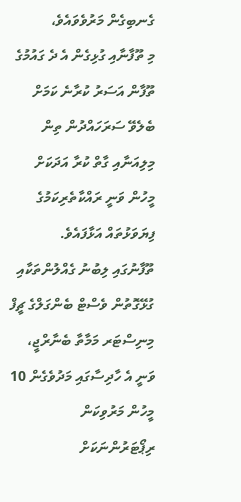ގެނބިގެން މަރުވެވައެވެ،
މި ތޫފާނާއި ގުޅިގެން އެ ދެ ގައުމުގެ ތޫފާން އަސަރު ކުރާނެ ކަމަށް ބެލެވޭ ސަރަހައްދުން ތިން މިލިއަނާއި ގާތް ކުރާ އަދަކަށް މީހުން ވަނީ ރައްކާތެރިކަމުގެ ފިޔަވަޅުތައް އަޅާފައެވެ.
ތޫފާނުގައި ލިބުނު ގެއްލުންތަކާއި ގުޅޭގޮތުން ވެސްޓް ބެންގަލްގެ ޗީފް މިނިސްޓަރ މަމާތާ ބެނާރްޖީ، ވަނީ އެ ހާދިސާގައި މަދުވެގެން 10 މީހުން މަރުވިކަން ރިޕޯޓަރުންނަކަށް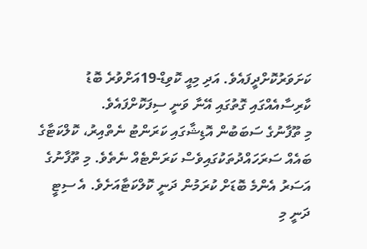ކަށަވަރުކޮށްދީފައެވެ. އަދި މިއީ ކޮވިޑް-19އަށްވުރެ ބޮޑު ކާރިސާއެއްގައި ގޮތުގައި އޭނާ ވަނީ ސިފަކޮށްފައެވެ.
މި ތޫފާނުގެ ސަބަބުން އޮޑިޝާގައި ކަރަންޓު ނެތްއިރު، ކޮލްކަޓާގެ ބައެއް ސަރަހައްދުތަކުގައިވެސް ކަރަންޓެއް ނެތެވެ. މި ތޫފާނުގެ އަސަރު އެންމެ ބޮޑަށް ކުރަމުން ދަނީ ކޮލްކަޓާއަށެވެ. އެ ސިޓީ ދަނީ މި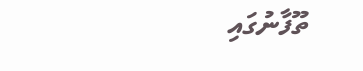ތޫފާނުގައި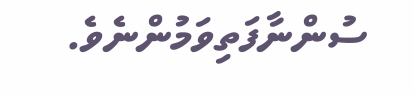ސުންނާފަތިވަމުންނެވެ.